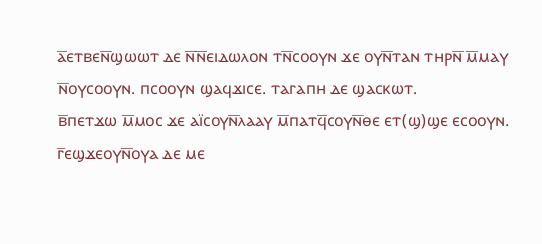ⲁ̅ⲉⲧⲃⲉⲛ̅ϣⲱⲱⲧ ⲇⲉ ⲛ̅ⲛ̅ⲉⲓⲇⲱⲗⲟⲛ ⲧⲛ̅ⲥⲟⲟⲩⲛ ϫⲉ ⲟⲩⲛ̅ⲧⲁⲛ ⲧⲏⲣⲛ̅ ⲙ̅ⲙⲁⲩ ⲛ̅ⲟⲩⲥⲟⲟⲩⲛ. ⲡⲥⲟⲟⲩⲛ ϣⲁϥϫⲓⲥⲉ. ⲧⲁⲅⲁⲡⲏ ⲇⲉ ϣⲁⲥⲕⲱⲧ.
ⲃ̅ⲡⲉⲧϫⲱ ⲙ̅ⲙⲟⲥ ϫⲉ ⲁⲓ̈ⲥⲟⲩⲛ̅ⲗⲁⲁⲩ ⲙ̅ⲡⲁⲧϥ̅ⲥⲟⲩⲛ̅ⲑⲉ ⲉⲧ(ϣ)ϣⲉ ⲉⲥⲟⲟⲩⲛ.
ⲅ̅ⲉϣϫⲉⲟⲩⲛ̅ⲟⲩⲁ ⲇⲉ ⲙⲉ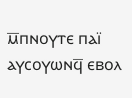ⲙ̅ⲡⲛⲟⲩⲧⲉ ⲡⲁⲓ̈ ⲁⲩⲥⲟⲩⲱⲛϥ̅ ⲉⲃⲟⲗ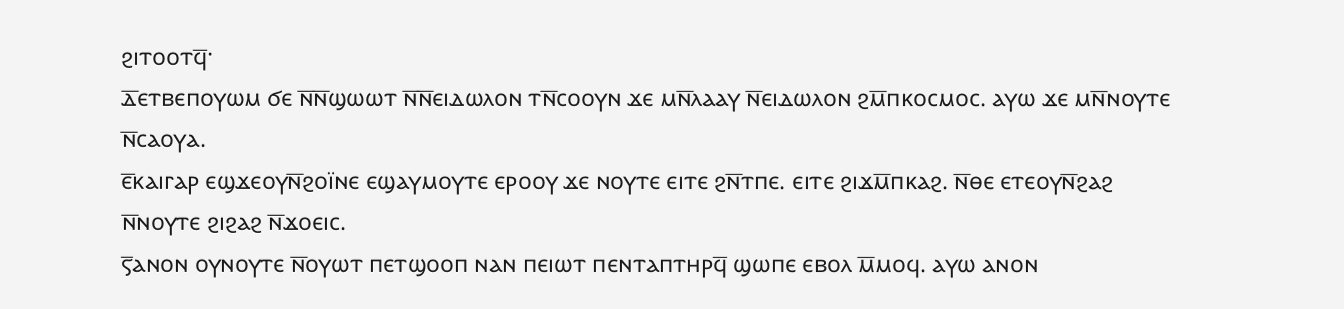ϩⲓⲧⲟⲟⲧϥ̅·
ⲇ̅ⲉⲧⲃⲉⲡⲟⲩⲱⲙ ϭⲉ ⲛ̅ⲛ̅ϣⲱⲱⲧ ⲛ̅ⲛ̅ⲉⲓⲇⲱⲗⲟⲛ ⲧⲛ̅ⲥⲟⲟⲩⲛ ϫⲉ ⲙⲛ̅ⲗⲁⲁⲩ ⲛ̅ⲉⲓⲇⲱⲗⲟⲛ ϩⲙ̅ⲡⲕⲟⲥⲙⲟⲥ. ⲁⲩⲱ ϫⲉ ⲙⲛ̅ⲛⲟⲩⲧⲉ ⲛ̅ⲥⲁⲟⲩⲁ.
ⲉ̅ⲕⲁⲓⲅⲁⲣ ⲉϣϫⲉⲟⲩⲛ̅ϩⲟⲓ̈ⲛⲉ ⲉϣⲁⲩⲙⲟⲩⲧⲉ ⲉⲣⲟⲟⲩ ϫⲉ ⲛⲟⲩⲧⲉ ⲉⲓⲧⲉ ϩⲛ̅ⲧⲡⲉ. ⲉⲓⲧⲉ ϩⲓϫⲙ̅ⲡⲕⲁϩ. ⲛ̅ⲑⲉ ⲉⲧⲉⲟⲩⲛ̅ϩⲁϩ ⲛ̅ⲛⲟⲩⲧⲉ ϩⲓϩⲁϩ ⲛ̅ϫⲟⲉⲓⲥ.
ⲋ̅ⲁⲛⲟⲛ ⲟⲩⲛⲟⲩⲧⲉ ⲛ̅ⲟⲩⲱⲧ ⲡⲉⲧϣⲟⲟⲡ ⲛⲁⲛ ⲡⲉⲓⲱⲧ ⲡⲉⲛⲧⲁⲡⲧⲏⲣϥ̅ ϣⲱⲡⲉ ⲉⲃⲟⲗ ⲙ̅ⲙⲟϥ. ⲁⲩⲱ ⲁⲛⲟⲛ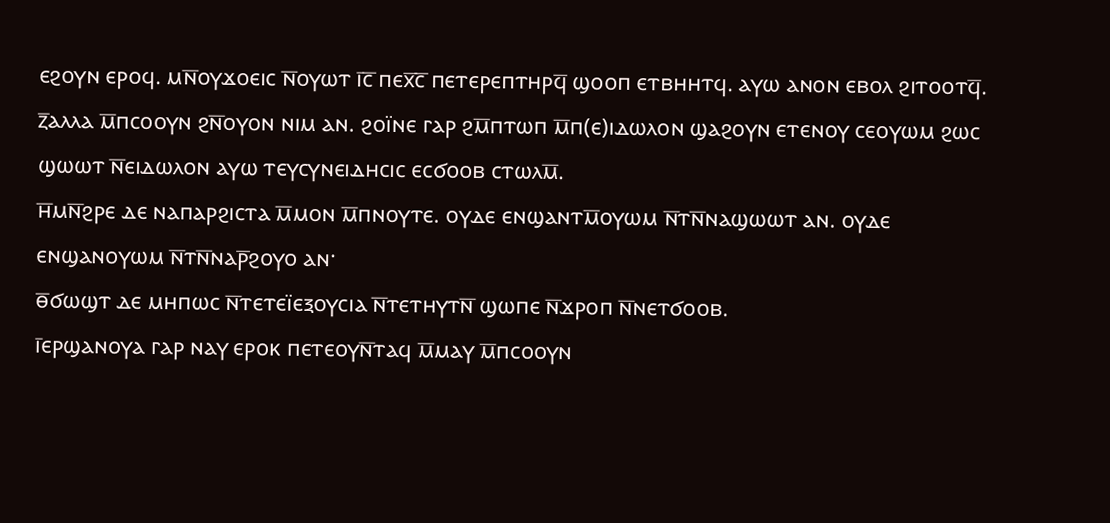ⲉϩⲟⲩⲛ ⲉⲣⲟϥ. ⲙⲛ̅ⲟⲩϫⲟⲉⲓⲥ ⲛ̅ⲟⲩⲱⲧ ⲓ̅ⲥ̅ ⲡⲉⲭ̅ⲥ̅ ⲡⲉⲧⲉⲣⲉⲡⲧⲏⲣϥ̅ ϣⲟⲟⲡ ⲉⲧⲃⲏⲏⲧϥ. ⲁⲩⲱ ⲁⲛⲟⲛ ⲉⲃⲟⲗ ϩⲓⲧⲟⲟⲧϥ̅.
ⲍ̅ⲁⲗⲗⲁ ⲙ̅ⲡⲥⲟⲟⲩⲛ ϩⲛ̅ⲟⲩⲟⲛ ⲛⲓⲙ ⲁⲛ. ϩⲟⲓ̈ⲛⲉ ⲅⲁⲣ ϩⲙ̅ⲡⲧⲱⲡ ⲙ̅ⲡ(ⲉ)ⲓⲇⲱⲗⲟⲛ ϣⲁϩⲟⲩⲛ ⲉⲧⲉⲛⲟⲩ ⲥⲉⲟⲩⲱⲙ ϩⲱⲥ ϣⲱⲱⲧ ⲛ̅ⲉⲓⲇⲱⲗⲟⲛ ⲁⲩⲱ ⲧⲉⲩⲥⲩⲛⲉⲓⲇⲏⲥⲓⲥ ⲉⲥϭⲟⲟⲃ ⲥⲧⲱⲗⲙ̅.
ⲏ̅ⲙⲛ̅ϩⲣⲉ ⲇⲉ ⲛⲁⲡⲁⲣϩⲓⲥⲧⲁ ⲙ̅ⲙⲟⲛ ⲙ̅ⲡⲛⲟⲩⲧⲉ. ⲟⲩⲇⲉ ⲉⲛϣⲁⲛⲧⲙ̅ⲟⲩⲱⲙ ⲛ̅ⲧⲛ̅ⲛⲁϣⲱⲱⲧ ⲁⲛ. ⲟⲩⲇⲉ ⲉⲛϣⲁⲛⲟⲩⲱⲙ ⲛ̅ⲧⲛ̅ⲛⲁⲣ̅ϩⲟⲩⲟ ⲁⲛ·
ⲑ̅ϭⲱϣⲧ ⲇⲉ ⲙⲏⲡⲱⲥ ⲛ̅ⲧⲉⲧⲉⲓ̈ⲉⲝⲟⲩⲥⲓⲁ ⲛ̅ⲧⲉⲧⲏⲩⲧⲛ̅ ϣⲱⲡⲉ ⲛ̅ϫⲣⲟⲡ ⲛ̅ⲛⲉⲧϭⲟⲟⲃ.
ⲓ̅ⲉⲣϣⲁⲛⲟⲩⲁ ⲅⲁⲣ ⲛⲁⲩ ⲉⲣⲟⲕ ⲡⲉⲧⲉⲟⲩⲛ̅ⲧⲁϥ ⲙ̅ⲙⲁⲩ ⲙ̅ⲡⲥⲟⲟⲩⲛ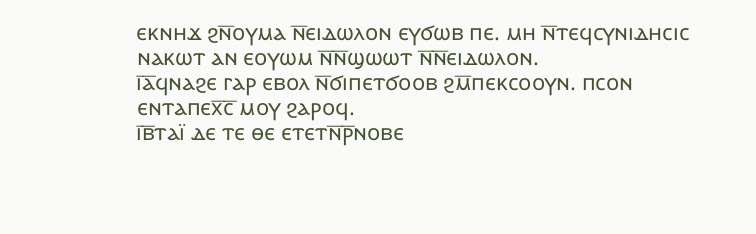ⲉⲕⲛⲏϫ ϩⲛ̅ⲟⲩⲙⲁ ⲛ̅ⲉⲓⲇⲱⲗⲟⲛ ⲉⲩϭⲱⲃ ⲡⲉ. ⲙⲏ ⲛ̅ⲧⲉϥⲥⲩⲛⲓⲇⲏⲥⲓⲥ ⲛⲁⲕⲱⲧ ⲁⲛ ⲉⲟⲩⲱⲙ ⲛ̅ⲛ̅ϣⲱⲱⲧ ⲛ̅ⲛ̅ⲉⲓⲇⲱⲗⲟⲛ.
ⲓ̅ⲁ̅ϥⲛⲁϩⲉ ⲅⲁⲣ ⲉⲃⲟⲗ ⲛ̅ϭⲓⲡⲉⲧϭⲟⲟⲃ ϩⲙ̅ⲡⲉⲕⲥⲟⲟⲩⲛ. ⲡⲥⲟⲛ ⲉⲛⲧⲁⲡⲉⲭ̅ⲥ̅ ⲙⲟⲩ ϩⲁⲣⲟϥ.
ⲓ̅ⲃ̅ⲧⲁⲓ̈ ⲇⲉ ⲧⲉ ⲑⲉ ⲉⲧⲉⲧⲛ̅ⲣ̅ⲛⲟⲃⲉ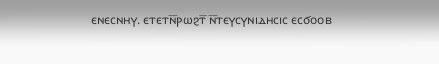ⲉⲛⲉⲥⲛⲏⲩ. ⲉⲧⲉⲧⲛ̅ⲣⲱϩⲧ̅ ⲛ̅ⲧⲉⲩⲥⲩⲛⲓⲇⲏⲥⲓⲥ ⲉⲥϭⲟⲟⲃ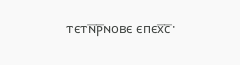ⲧⲉⲧⲛ̅ⲣ̅ⲛⲟⲃⲉ ⲉⲡⲉⲭ̅ⲥ̅·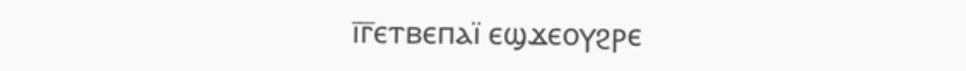ⲓ̅ⲅ̅ⲉⲧⲃⲉⲡⲁⲓ̈ ⲉϣϫⲉⲟⲩϩⲣⲉ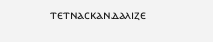ⲧⲉⲧⲛⲁⲥⲕⲁⲛⲇⲁⲗⲓⲍⲉ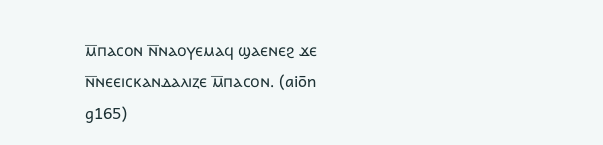ⲙ̅ⲡⲁⲥⲟⲛ ⲛ̅ⲛⲁⲟⲩⲉⲙⲁϥ ϣⲁⲉⲛⲉϩ ϫⲉ ⲛ̅ⲛⲉⲉⲓⲥⲕⲁⲛⲇⲁⲗⲓⲍⲉ ⲙ̅ⲡⲁⲥⲟⲛ. (aiōn g165)